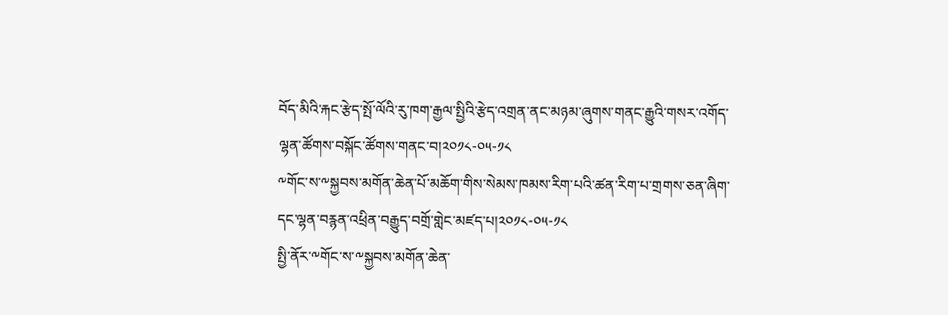བོད་མིའི་རྐང་རྩེད་སྤོ་ལོའི་རུ་ཁག་རྒྱལ་སྤྱིའི་རྩེད་འགྲན་ནང་མཉམ་ཞུགས་གནང་རྒྱུའི་གསར་འགོད་ལྷན་ཚོགས་བསྐོང་ཚོགས་གནང་བ།༢༠༡༨-༠༥-༡༨
༸གོང་ས་༸སྐྱབས་མགོན་ཆེན་པོ་མཆོག་གིས་སེམས་ཁམས་རིག་པའི་ཚན་རིག་པ་གྲགས་ཅན་ཞིག་དང་ལྷན་བརྙན་འཕྲིན་བརྒྱུད་བགྲོ་གླེང་མཛད་པ།༢༠༡༨-༠༥-༡༨
སྤྱི་ནོར་༸གོང་ས་༸སྐྱབས་མགོན་ཆེན་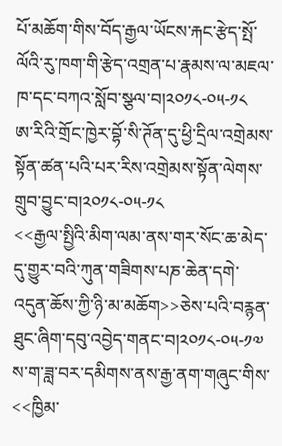པོ་མཆོག་གིས་བོད་རྒྱལ་ཡོངས་རྐང་རྩེད་སྤོ་ལོའི་རུ་ཁག་གི་རྩེད་འགྲན་པ་རྣམས་ལ་མཇལ་ཁ་དང་བཀའ་སློབ་སྩལ་བ།༢༠༡༨-༠༥-༡༨
ཨ་རིའི་གྲོང་ཁྱེར་བྷོ་སི་ཊོན་དུ་ཕྱི་དྲིལ་འགྲེམས་སྟོན་ཚན་པའི་པར་རིས་འགྲེམས་སྟོན་ལེགས་གྲུབ་བྱུང་བ།༢༠༡༨-༠༥-༡༨
<<རྒྱལ་སྤྱིའི་མིག་ལམ་ནས་གར་སོང་ཆ་མེད་དུ་གྱུར་བའི་ཀུན་གཟིགས་པཎ་ཆེན་དགེ་འདུན་ཆོས་ཀྱི་ཉི་མ་མཆོག>>ཅེས་པའི་བརྙན་ཐུང་ཞིག་དབུ་འབྱེད་གནང་བ།༢༠༡༨-༠༥-༡༧
ས་ག་ཟླ་བར་དམིགས་ནས་རྒྱ་ནག་གཞུང་གིས་<<ཁྱིམ་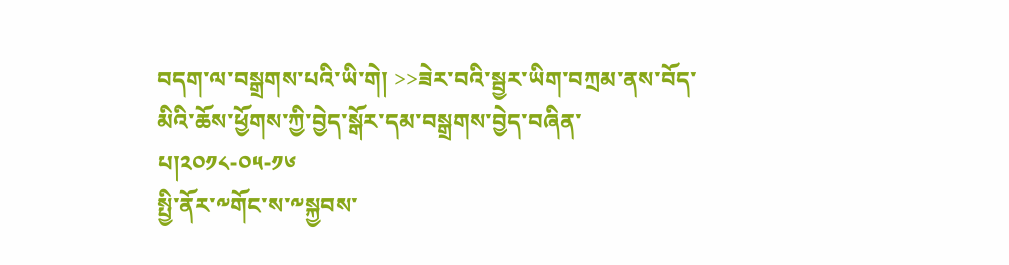བདག་ལ་བསྒྲགས་པའི་ཡི་གེ། >>ཟེར་བའི་སྦྱར་ཡིག་བཀྲམ་ནས་བོད་མིའི་ཆོས་ཕྱོགས་ཀྱི་བྱེད་སྒོར་དམ་བསྒྲགས་བྱེད་བཞིན་པ།༢༠༡༨-༠༥-༡༦
སྤྱི་ནོར་༸གོང་ས་༸སྐྱབས་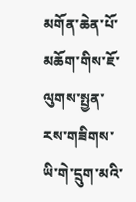མགོན་ཆེན་པོ་མཆོག་གིས་ཇོ་ལུགས་སྤྱན་རས་གཟིགས་ཡི་གེ་དྲུག་མའི་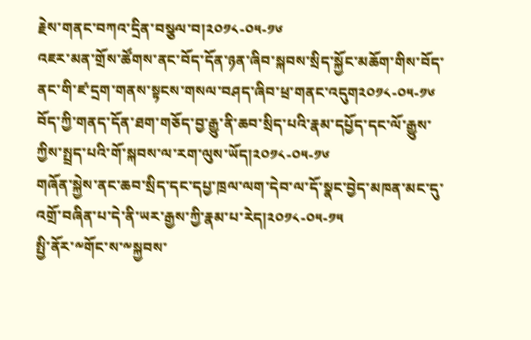རྗེས་གནང་བཀའ་དྲིན་བསྩལ་བ།༢༠༡༨-༠༥-༡༦
འཇར་མན་གྲོས་ཚོགས་ནང་བོད་དོན་ཉན་ཞིབ་སྐབས་སྲིད་སྐྱོང་མཆོག་གིས་བོད་ནང་གི་ཛ་དྲག་གནས་སྟངས་གསལ་བཤད་ཞིབ་ཕྲ་གནང་འདུག༢༠༡༨-༠༥-༡༦
བོད་ཀྱི་གནད་དོན་ཐག་གཅོད་བྱ་རྒྱུ་ནི་ཆབ་སྲིད་པའི་རྣམ་དཔྱོད་དང་ལོ་རྒྱུས་ཀྱིས་སྤྲད་པའི་གོ་སྐབས་ལ་རག་ལུས་ཡོད།༢༠༡༨-༠༥-༡༦
གཞོན་སྐྱེས་ནང་ཆབ་སྲིད་དང་དཔྱ་ཁྲལ་ལག་དེབ་ལ་དོ་སྣང་བྱེད་མཁན་མང་དུ་འགྲོ་བཞིན་པ་དེ་ནི་ཡར་རྒྱས་ཀྱི་རྣམ་པ་རེད།༢༠༡༨-༠༥-༡༥
སྤྱི་ནོར་༸གོང་ས་༸སྐྱབས་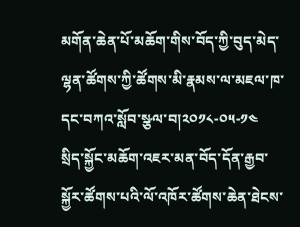མགོན་ཆེན་པོ་མཆོག་གིས་བོད་ཀྱི་བུད་མེད་ལྷན་ཚོགས་ཀྱི་ཚོགས་མི་རྣམས་ལ་མཇལ་ཁ་དང་བཀའ་སློབ་སྩལ་བ།༢༠༡༨-༠༥-༡༤
སྲིད་སྐྱོང་མཆོག་འཇར་མན་བོད་དོན་རྒྱབ་སྐྱོར་ཚོགས་པའི་ལོ་འཁོར་ཚོགས་ཆེན་ཐེངས་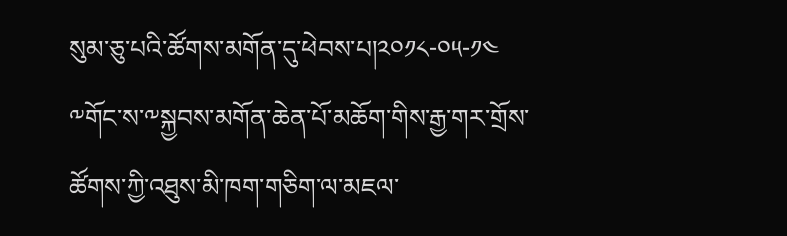སུམ་ཅུ་པའི་ཚོགས་མགོན་དུ་ཕེབས་པ།༢༠༡༨-༠༥-༡༤
༸གོང་ས་༸སྐྱབས་མགོན་ཆེན་པོ་མཆོག་གིས་རྒྱ་གར་གྲོས་ཚོགས་ཀྱི་འཐུས་མི་ཁག་གཅིག་ལ་མཇལ་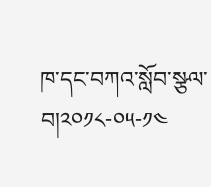ཁ་དང་བཀའ་སློབ་སྩལ་བ།༢༠༡༨-༠༥-༡༤